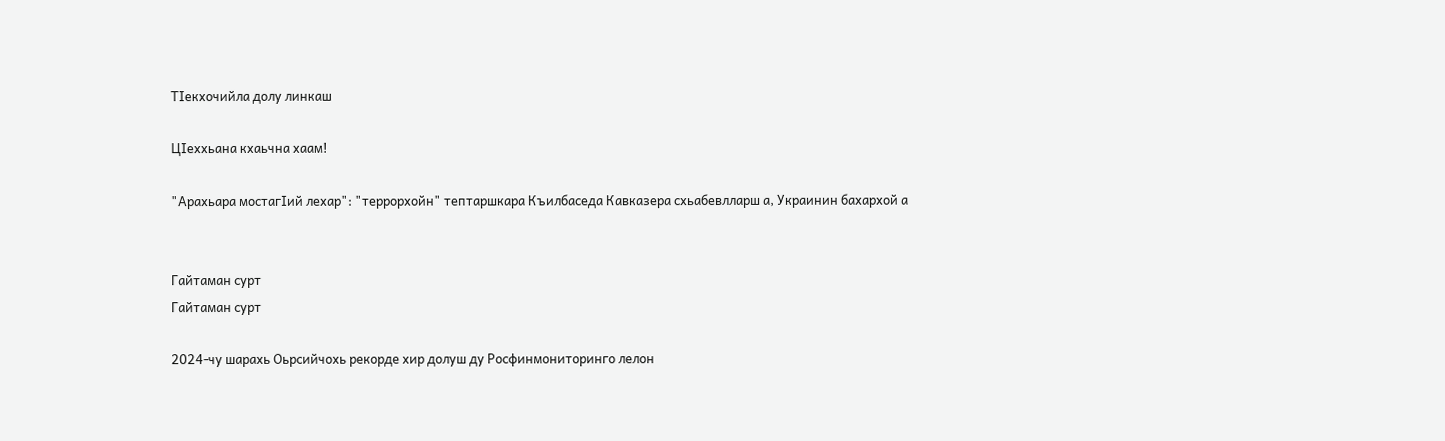ТIекхочийла долу линкаш

ЦIеххьана кхаьчна хаам!

"Арахьара мостагӀий лехар": "террорхойн" тептаршкара Къилбаседа Кавказера схьабевлларш а, Украинин бахархой а


Гайтаман сурт
Гайтаман сурт

2024-чу шарахь Оьрсийчохь рекорде хир долуш ду Росфинмониторинго лелон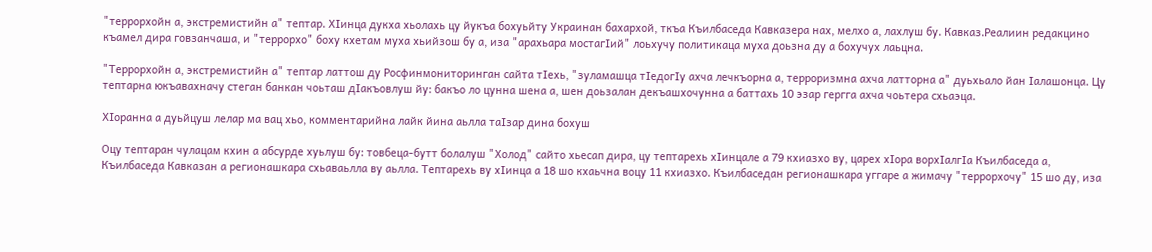"террорхойн а, экстремистийн а" тептар. ХӀинца дукха хьолахь цу йукъа бохуьйту Украинан бахархой, ткъа Къилбаседа Кавказера нах, мелхо а, лахлуш бу. Кавказ.Реалиин редакцино къамел дира говзанчаша, и "террорхо" боху кхетам муха хьийзош бу а, иза "арахьара мостагӀий" лоьхучу политикаца муха доьзна ду а бохучух лаьцна.

"Террорхойн а, экстремистийн а" тептар латтош ду Росфинмониторинган сайта тӀехь, "зуламашца тIедогIу ахча лечкъорна а, терроризмна ахча латторна а" дуьхьало йан Iалашонца. Цу тептарна юкъавахначу стеган банкан чоьташ дӀакъовлуш йу: бакъо ло цунна шена а, шен доьзалан декъашхочунна а баттахь 10 эзар гергга ахча чоьтера схьаэца.

ХIоранна а дуьйцуш лелар ма вац хьо, комментарийна лайк йина аьлла таIзар дина бохуш

Оцу тептаран чулацам кхин а абсурде хуьлуш бу: товбеца-бутт болалуш "Холод" сайто хьесап дира, цу тептарехь хӀинцале а 79 кхиазхо ву, царех хӀора ворхӀалгӀа Къилбаседа а, Къилбаседа Кавказан а регионашкара схьаваьлла ву аьлла. Тептарехь ву хӀинца а 18 шо кхаьчна воцу 11 кхиазхо. Къилбаседан регионашкара уггаре а жимачу "террорхочу" 15 шо ду, иза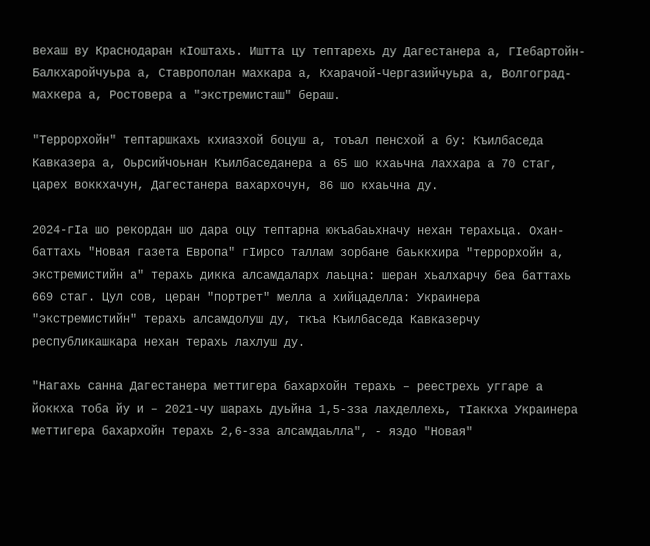вехаш ву Краснодаран кӀоштахь. Иштта цу тептарехь ду Дагестанера а, ГӀебартойн-Балкхаройчуьра а, Ставрополан махкара а, Кхарачой-Чергазийчуьра а, Волгоград-махкера а, Ростовера а "экстремисташ" бераш.

"Террорхойн" тептаршкахь кхиазхой боцуш а, тоъал пенсхой а бу: Къилбаседа Кавказера а, Оьрсийчоьнан Къилбаседанера а 65 шо кхаьчна лаххара а 70 стаг, царех воккхачун, Дагестанера вахархочун, 86 шо кхаьчна ду.

2024-гӀа шо рекордан шо дара оцу тептарна юкъабаьхначу нехан терахьца. Охан-баттахь "Новая газета Европа" гIирсо таллам зорбане баьккхира "террорхойн а, экстремистийн а" терахь дикка алсамдаларх лаьцна: шеран хьалхарчу беа баттахь 669 стаг. Цул сов, церан "портрет" мелла а хийцаделла: Украинера "экстремистийн" терахь алсамдолуш ду, ткъа Къилбаседа Кавказерчу республикашкара нехан терахь лахлуш ду.

"Нагахь санна Дагестанера меттигера бахархойн терахь – реестрехь уггаре а йоккха тоба йу и – 2021-чу шарахь дуьйна 1,5-зза лахделлехь, тӀаккха Украинера меттигера бахархойн терахь 2,6-зза алсамдаьлла", - яздо "Новая"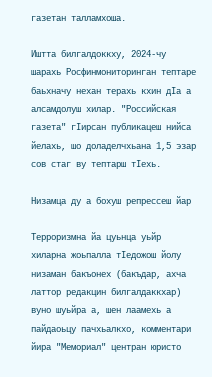газетан талламхоша.

Иштта билгалдоккху, 2024-чу шарахь Росфинмониторинган тептаре баьхначу нехан терахь кхин дӀа а алсамдолуш хилар. "Российская газета" гIирсан публикацеш нийса йелахь, шо доладелчхьана 1,5 эзар сов стаг ву тептарш тӀехь.

Низамца ду а бохуш репрессеш йар

Терроризмна йа цуьнца уьйр хиларна жоьпалла тӀедожош йолу низаман бакъонех (бакъдар, ахча латтор редакцин билгалдаккхар) вуно шуьйра а, шен лаамехь а пайдаоьцу пачхьалкхо, комментари йира "Мемориал" центран юристо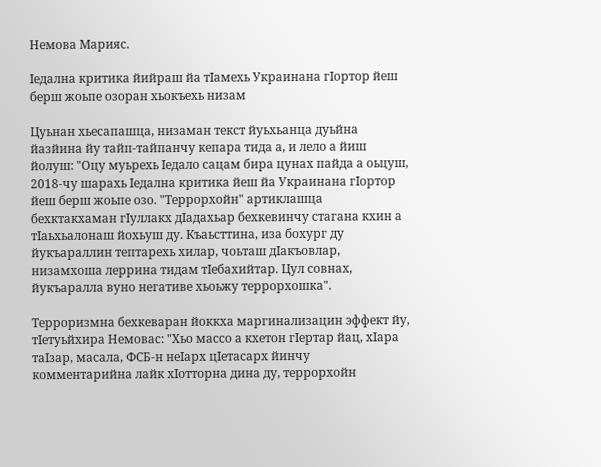Немова Марияс.

Iедална критика йийраш йа тӀамехь Украинана гӀортор йеш берш жоьпе озоран хьокъехь низам

Цуьнан хьесапашца, низаман текст йуьхьанца дуьйна йазйина йу тайп-тайпанчу кепара тида а, и лело а йиш йолуш: "Оцу муьрехь Ӏедало сацам бира цунах пайда а оьцуш, 2018-чу шарахь Ӏедална критика йеш йа Украинана гӀортор йеш берш жоьпе озо. "Террорхойн" артиклашца бехктакхаман гӀуллакх дӀадахьар бехкевинчу стагана кхин а тӀаьхьалонаш йохьуш ду. Къаьсттина, иза бохург ду йукъараллин тептарехь хилар, чоьташ дӀакъовлар, низамхоша леррина тидам тӀебахийтар. Цул совнах, йукъаралла вуно негативе хьоьжу террорхошка".

Терроризмна бехкеваран йоккха маргинализацин эффект йу, тӀетуьйхира Немовас: "Хьо массо а кхетон гIертар йац, хӀара таIзар, масала, ФСБ-н неӀарх цӀетасарх йинчу комментарийна лайк хIотторна дина ду, террорхойн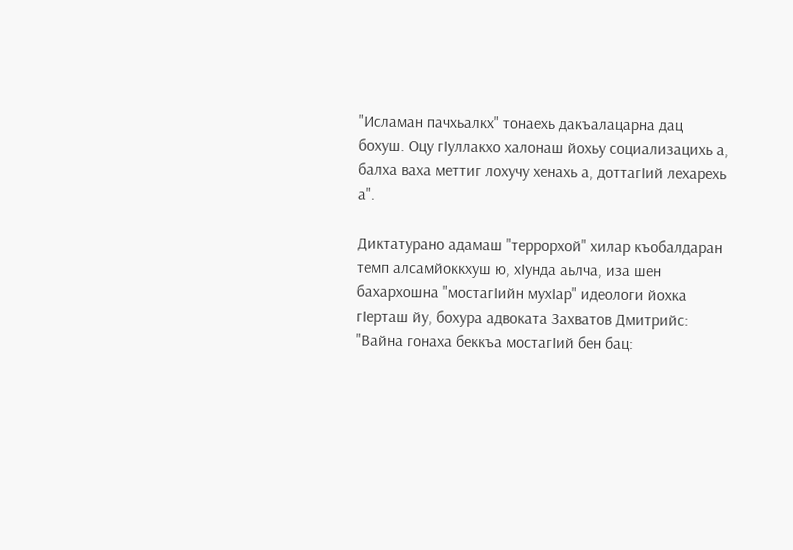"Исламан пачхьалкх" тонаехь дакъалацарна дац бохуш. Оцу гӀуллакхо халонаш йохьу социализацихь а, балха ваха меттиг лохучу хенахь а, доттагIий лехарехь а".

Диктатурано адамаш "террорхой" хилар къобалдаран темп алсамйоккхуш ю, хӀунда аьлча, иза шен бахархошна "мостагӀийн мухIар" идеологи йохка гӀерташ йу, бохура адвоката Захватов Дмитрийс: "Вайна гонаха беккъа мостагӀий бен бац: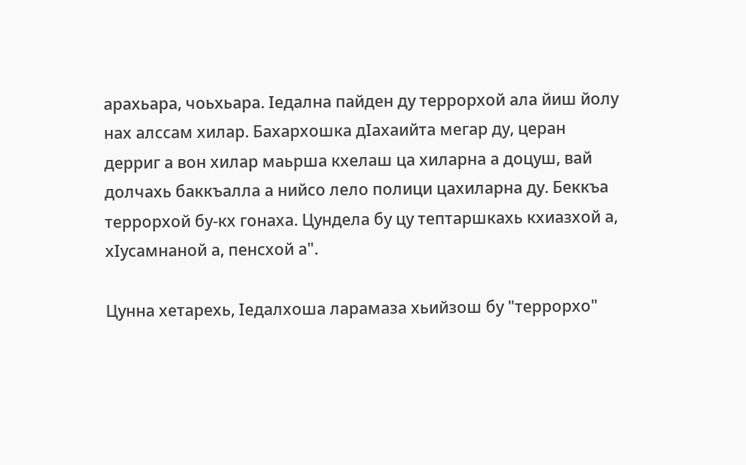арахьара, чоьхьара. Ӏедална пайден ду террорхой ала йиш йолу нах алссам хилар. Бахархошка дӀахаийта мегар ду, церан дерриг а вон хилар маьрша кхелаш ца хиларна а доцуш, вай долчахь баккъалла а нийсо лело полици цахиларна ду. Беккъа террорхой бу-кх гонаха. Цундела бу цу тептаршкахь кхиазхой а, хӀусамнаной а, пенсхой а".

Цунна хетарехь, Ӏедалхоша ларамаза хьийзош бу "террорхо"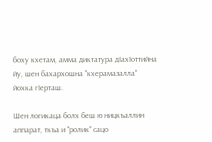боху кхетам, амма диктатура дӀахӀоттийна йу, шен бахархошна "кхерамазалла" йохка гӀерташ.

Шен логикаца болх беш ю ницкъаллин аппарат, ткъа и "ролик" сацо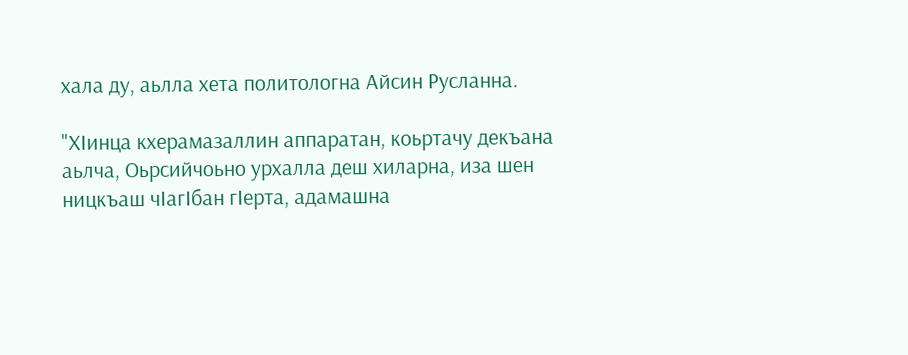хала ду, аьлла хета политологна Айсин Русланна.

"ХӀинца кхерамазаллин аппаратан, коьртачу декъана аьлча, Оьрсийчоьно урхалла деш хиларна, иза шен ницкъаш чӀагӀбан гӀерта, адамашна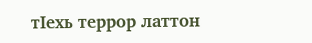тIехь террор латтон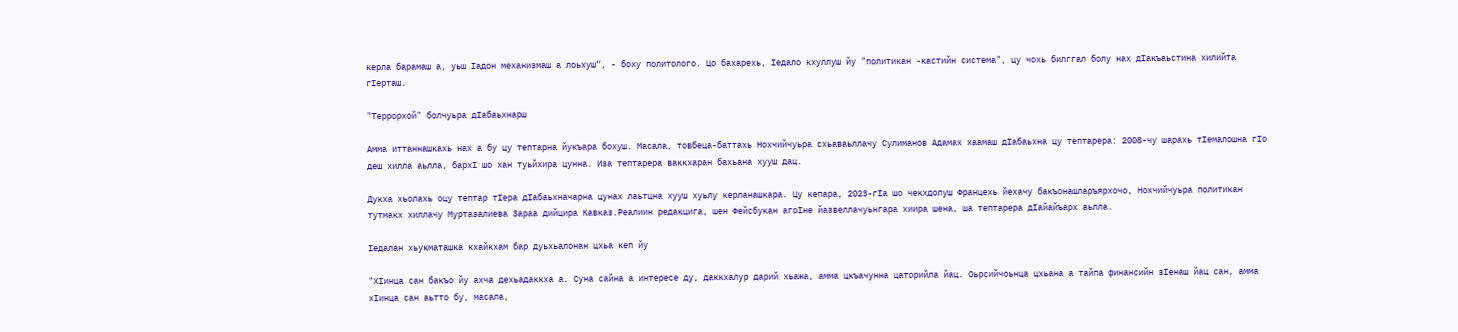керла барамаш а, уьш Iадон механизмаш а лоьхуш“, - боху политолого. Цо бахарехь, Ӏедало кхуллуш йу "политикан -кастийн система", цу чохь билггал болу нах дӀакъаьстина хилийта гӀерташ.

"Террорхой" болчуьра дӀабаьхнарш

Амма иттаннашкахь нах а бу цу тептарна йукъара бохуш. Масала, товбеца-баттахь Нохчийчуьра схьаваьллачу Сулиманов Адамах хаамаш дӀабаьхна цу тептарера: 2008-чу шарахь тӀемалошна гӀо деш хилла аьлла, бархI шо хан туьйхира цунна. Иза тептарера ваккхаран бахьана хууш дац.

Дукха хьолахь оцу тептар тӀера дӀабаьхначарна цунах лаьтцна хууш хуьлу керланашкара. Цу кепара, 2023-гӀа шо чекхдолуш Францехь йехачу бакъонашларъярхочо, Нохчийчуьра политикан тутмакх хиллачу Муртазалиева Зараа дийцира Кавказ.Реалиин редакцига, шен Фейсбукан агоIне йазвеллачуьнгара хиира шена, ша тептарера дIайайъарх аьлла.

Ӏедалан хьукматашка кхайкхам бар дуьхьалонан цхьа кеп йу

"ХӀинца сан бакъо йу ахча дехьадаккха а. Суна сайна а интересе ду, даккхалур дарий хьажа, амма цкъачунна цаторийла йац. Оьрсийчоьнца цхьана а тайпа финансийн зӀенаш йац сан, амма хӀинца сан аьтто бу, масала,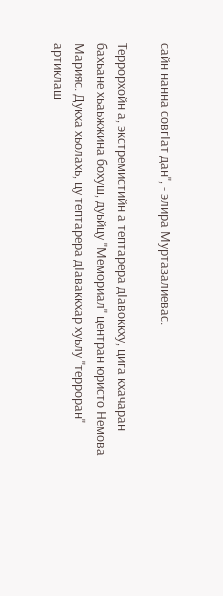сайн нанна совгӀат дан", - элира Муртазалиевас.

Террорхойн а, экстремистийн а тептарера дӀавоккху, цига кхачаран бахьане хьаьжжина бохуш, дуьйцу "Мемориал" центран юристо Немова Марияс. Дукха хьолахь, цу тептарера дӀаваккхар хуьлу "терроран" артиклаш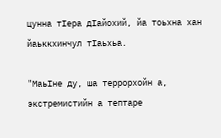цунна тIера дIайохий, йа тоьхна хан йаьккхинчул тIаьхьа.

"МаьӀне ду, ша террорхойн а, экстремистийн а тептаре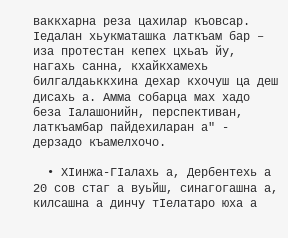ваккхарна реза цахилар къовсар. Ӏедалан хьукматашка латкъам бар – иза протестан кепех цхьаъ йу, нагахь санна, кхайкхамехь билгалдаьккхина дехар кхочуш ца деш дисахь а. Амма собарца мах хадо беза Iалашонийн, перспективан, латкъамбар пайдехиларан а" - дерзадо къамелхочо.

  • ХIинжа-ГIалахь а, Дербентехь а 20 сов стаг а вуьйш, синагогашна а, килсашна а динчу тӀелатаро юха а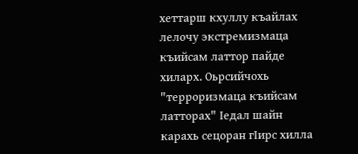хеттарш кхуллу къайлах лелочу экстремизмаца къийсам латтор пайде хиларх. Оьрсийчохь "терроризмаца къийсам латторах" Ӏедал шайн карахь сецоран гӀирс хилла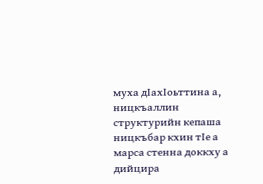муха дӀахӀоьттина а, ницкъаллин структурийн кепаша ницкъбар кхин тIе а марса стенна доккху а дийцира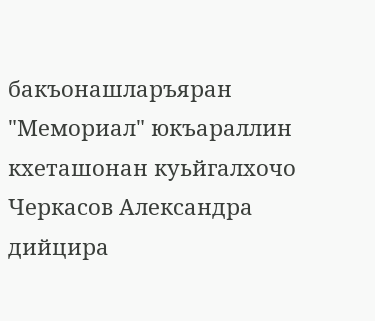бакъонашларъяран "Мемориал" юкъараллин кхеташонан куьйгалхочо Черкасов Александра дийцира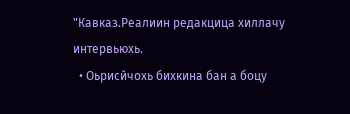"Кавказ.Реалиин редакцица хиллачу интервьюхь.
  • Оьрисйчохь бихкина бан а боцу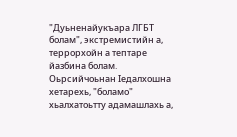"Дуьненайукъара ЛГБТ болам", экстремистийн а, террорхойн а тептаре йазбина болам. Оьрсийчоьнан Iедалхошна хетарехь, "боламо" хьалхатоьтту адамашлахь а,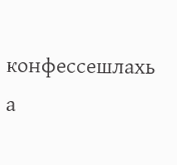конфессешлахь а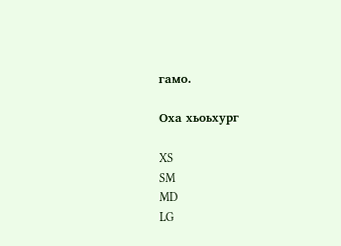гамо.

Оха хьоьхург

XS
SM
MD
LG